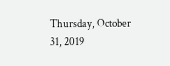Thursday, October 31, 2019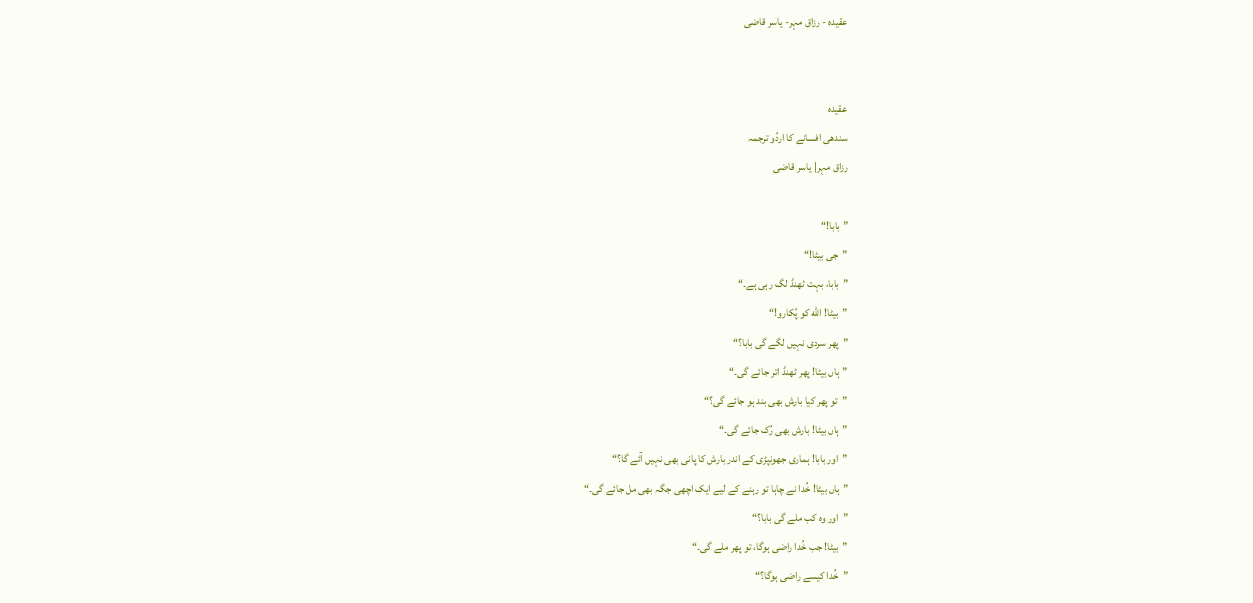عقيدہ - رزاق مہر- یاسر قاضی


عقيدہ
سندھی افسانے کا اردُو ترجمہ
رزاق مہر| یاسر قاضی

”بابا!“
”جی بیٹا!“
”بابا، بہت ٹھنڈ لگ رہی ہے۔“
”بیٹا! الله کو پُکارو!“
”پھر سردی نہیں لگے گی بابا؟“
”ہاں بیٹا! پھر ٹھنڈ اتر جائے گی۔“
”تو پھر کیا بارش بھی بند ہو جائے گی؟“
”ہاں بیٹا! بارش بھی رُک جائے گی۔“
”اور بابا! ہماری جھونپڑی کے اندر بارش کا پانی بھی نہیں آئے گا؟“
”ہاں بیٹا! خُدا نے چاہا تو رہنے کے لیے ایک اچھی جگہ بھی مل جائے گی۔“
”اور وہ کب ملے گی بابا؟“
”بیٹا! جب خُدا راضی ہوگا، تو پھر ملے گی۔“
”خُدا کیسے راضی ہوگا؟“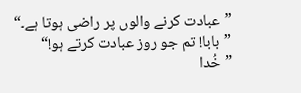”عبادت کرنے والوں پر راضی ہوتا ہے۔“
”بابا! تم جو روز عبادت کرتے ہو!“
”خُدا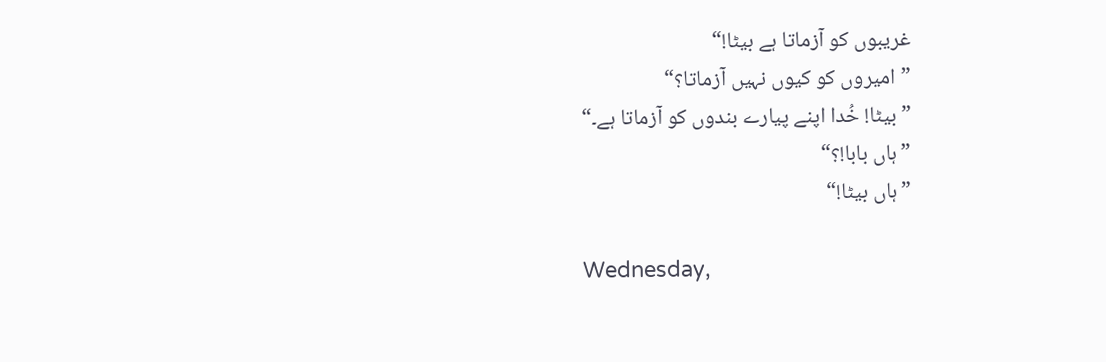غریبوں کو آزماتا ہے بیٹا!“
”اميروں کو کیوں نہیں آزماتا؟“
”بیٹا! خُدا اپنے پيارے بندوں کو آزماتا ہے۔“
”ہاں بابا!؟“
”ہاں بیٹا!“

Wednesday,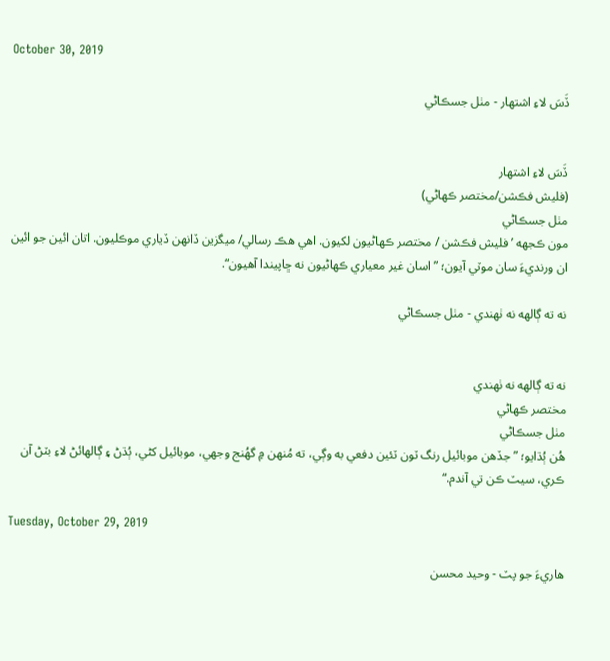October 30, 2019

ڏَسَ لاءِ اشتھار - مٺل جسڪاڻي


ڏَسَ لاءِ اشتھار
(فليش فڪشن/مختصر ڪھاڻي)
مٺل جسڪاڻي
مون ڪجهه ’فليش فڪشن / مختصر ڪھاڻيون لکيون. اھي ھڪ رسالي/ ميگزين ڏانھن ڏياري موڪليون. اتان ائين جو ائين ان ورنديءَ سان موٽي آيون؛ ”اسان غير معياري ڪھاڻيون نه ڇاپيندا آھيون“.

نه ته ڳالھه نه ٺھندي - مٺل جسڪاڻي


نه ته ڳالھه نه ٺھندي
مختصر ڪھاڻي
مٺل جسڪاڻي
ھُن ٻُڌايو؛ ”جڏھن موبائيل رنگ ٽون ٽئين دفعي به وڳي، ته مُنھن ۾ گهُنج وجهي، موبائيل کڻي، ٻُڌڻ ۽ ڳالھائڻ لاءِ بٽڻ آن ڪري، سيٽ ڪن تي آندم.“

Tuesday, October 29, 2019

ھاريءَ جو پٽ - وحيد محسن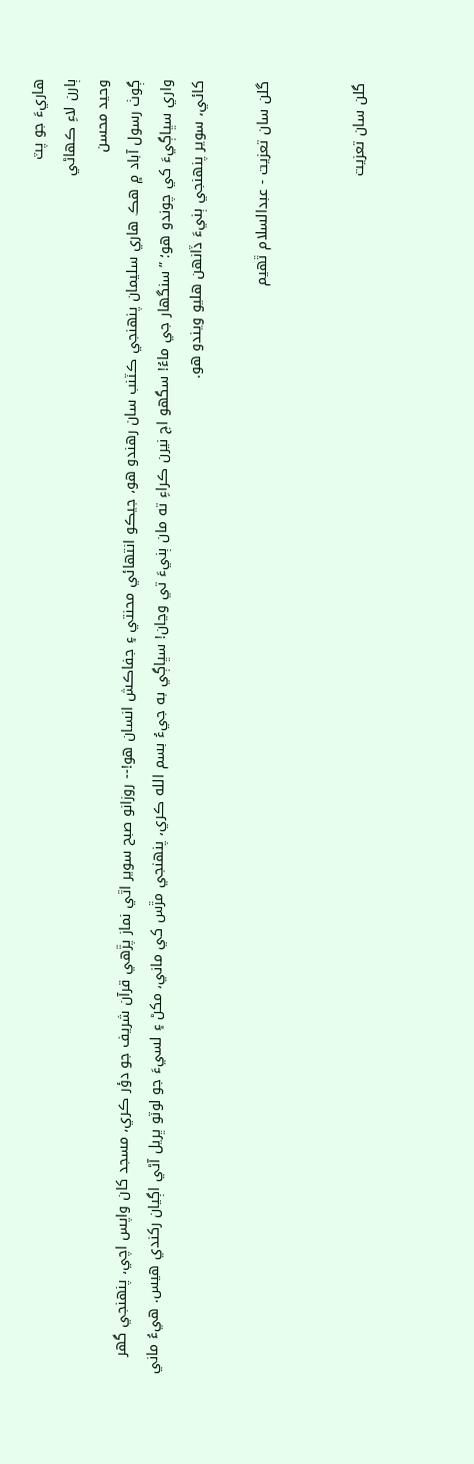ھاريءَ جو پٽ
ٻارن لاءِ ڪھاڻي
وحيد محسن
ڳوٺ رسول آباد ۾ ھڪ ھاري سليمان پنهنجي ڪٽنب سان رھندو ھو، جيڪو انتھائي محنتي ۽ جفاڪش انسان ھو!-- روزانو صبح سوير اٿي نماز پڙهي قرآن شريف جو دؤر ڪري، مسجد کان واپس اچي، پنهنجي گهر واري سڀاڳيءَ کي چوندو هو؛ ”سنگھار جي ماءُ! سگھو اڄ نيرن ڪراءِ ته مان ٻنيءَ تي وڃان! سڀاڳي به جيءُ بسم الله ڪري، پنهنجي مڙس کي ماني، مکڻ ۽ لسيءَ جو لوٽو ڀريل آڻي اڳيان رکندي ھيس. ھيءُ ماني کائي، سوير پنهنجي ٻنيءَ ڏانهن ھليو ويندو هو.

گلن سان تعزيت - عبدالسلام ٿھيم


گلن سان تعزيت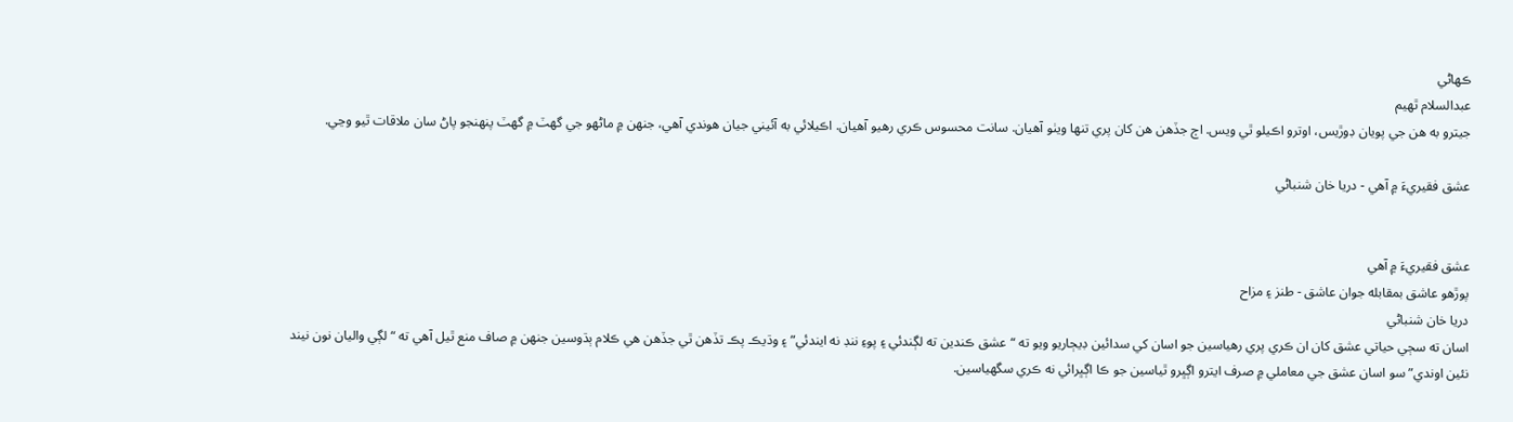ڪھاڻي
عبدالسلام ٿھيم
جيترو به ھن جي پويان ڊوڙيس، اوترو اڪيلو ٿي ويس. اڄ جڏھن ھن کان پري تنھا ويٺو آھيان. سانت محسوس ڪري رھيو آھيان. اڪيلائي به آئيني جيان ھوندي آھي، جنھن ۾ ماڻھو جي گھٽ ۾ گھٽ پنھنجو پاڻ سان ملاقات ٿيو وڃي.

عشق فقيريءَ ۾ آھي - دريا خان شنباڻي


عشق فقيريءَ ۾ آھي
پوڙھو عاشق بمقابله جوان عاشق - طنز ۽ مزاح
دريا خان شنباڻي
اسان ته سڄي حياتي عشق کان ان ڪري پري رهياسين جو اسان کي سدائين ڊيڄاريو ويو ته “عشق ڪندين ته لڳندئي ۽ پوءِ ننڊ نه ايندئي” ۽ وڌيڪ پڪ تڏھن ٿي جڏھن هي ڪلام ٻڌوسين جنهن ۾ صاف منع ٿيل آهي ته “لڳي واليان نون نيند نئين اوندي” سو اسان عشق جي معاملي ۾ صرف ايترو اڳڀرو ٿياسين جو ڪا اڳڀرائي نه ڪري سگهياسين.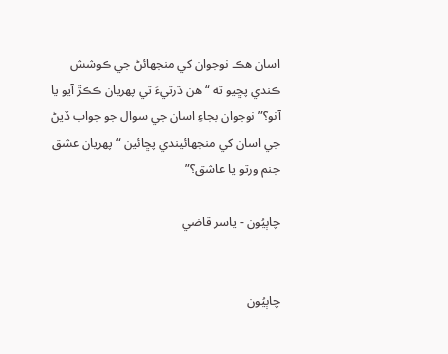اسان هڪ نوجوان کي منجهائڻ جي ڪوشش ڪندي پڇيو ته “هن ڌرتيءَ تي پهريان ڪڪڙ آيو يا آنو؟” نوجوان بجاءِ اسان جي سوال جو جواب ڏيڻ جي اسان کي منجهائيندي پڇائين “پهريان عشق جنم ورتو يا عاشق؟”

چاٻيُون - ياسر قاضي


چاٻيُون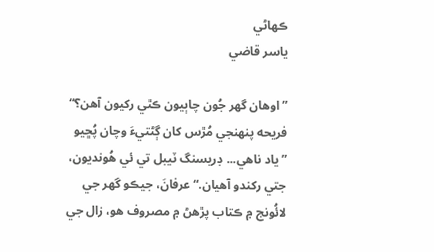ڪهاڻي
ياسر قاضي

”اوهان گهر جُون چاٻيون ڪٿي رکيون آهن؟“
فريحه پنهنجي مُڙس کان ڳڻتيءَ وچان پُڇيو
”ياد ناهي... ڊريسنگ ٽيبل تي ئي هُونديون، جتي رکندو آهيان.“ عرفانَ، جيڪو گهر جي لائُونج ۾ ڪتاب پڙهڻ ۾ مصروف هو، زال جي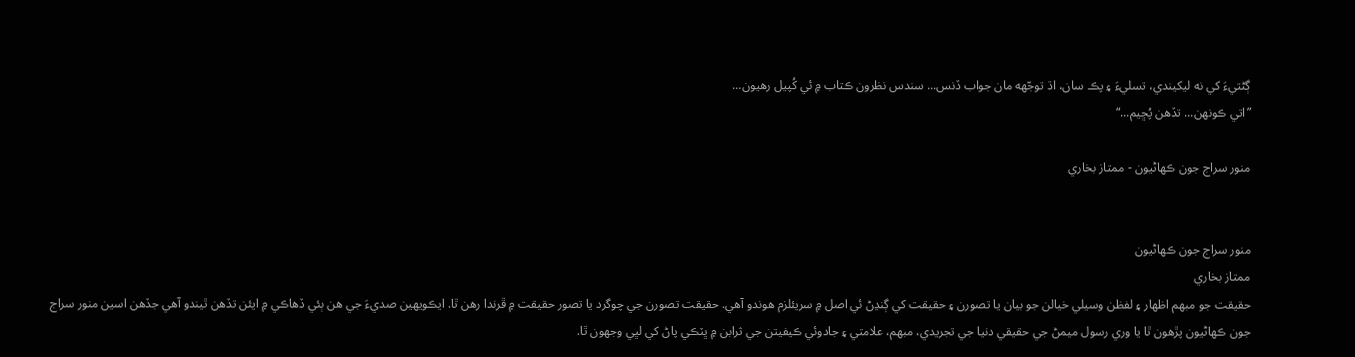ڳڻتيءَ کي نه ليکيندي، تسليءَ ۽ پڪ سان، اڌ توجّهه مان جواب ڏنس... سندس نظرون ڪتاب ۾ ئي کُپيل رهيون...
”اتي ڪونهن... تڏهن پُڇيم...“

منور سراج جون ڪھاڻيون - ممتاز بخاري


منور سراج جون ڪھاڻيون
ممتاز بخاري
حقيقت جو مبهم اظهار ۽ لفظن وسيلي خيالن جو بيان يا تصورن ۽ حقيقت کي ڳنڍڻ ئي اصل ۾ سريئلزم هوندو آهي. حقيقت تصورن جي چوگرد يا تصور حقيقت ۾ ڦرندا رهن ٿا. ايڪويهين صديءَ جي هن ٻئي ڏهاڪي ۾ ايئن تڏهن ٿيندو آهي جڏهن اسين منور سراج جون ڪهاڻيون پڙهون ٿا يا وري رسول ميمڻ جي حقيقي دنيا جي تجريدي، مبهم، علامتي ۽ جادوئي ڪيفيتن جي ثرابن ۾ ڀٽڪي پاڻ کي لڀي وجهون ٿا.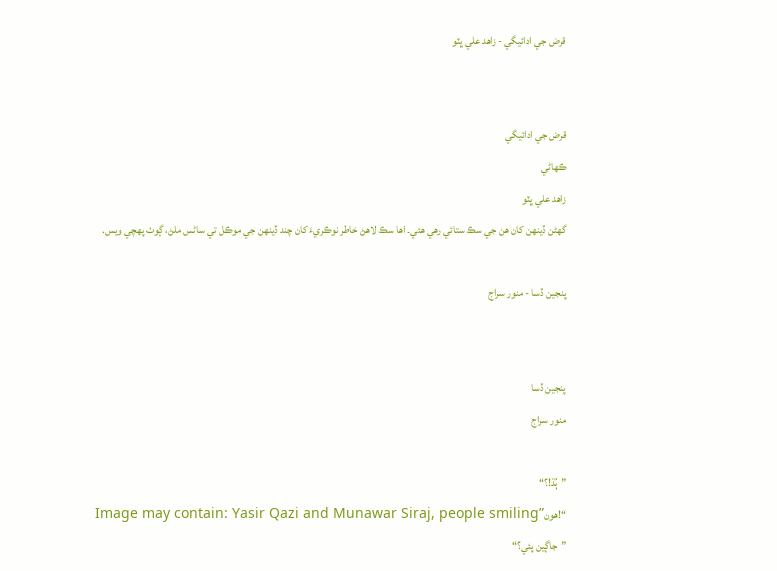قرض جي ادائيگي - زاھد علي ڀٽو


قرض جي ادائيگي
ڪھاڻي
زاھد علي ڀٽو
گهڻن ڏينهن کان هن جي سڪ ستائي رهي هئي۔ اها سڪ لاهڻ خاطر نوڪريءَ کان چند ڏينهن جي موڪل تي ساڻس ملڻ، ڳوٺ پهچي ويس.

پنجين ڏسا - منور سراج


پنجين ڏسا
منور سراج

”ٻُڌ!؟“
Image may contain: Yasir Qazi and Munawar Siraj, people smiling”هون!“
”جاڳين پئي؟“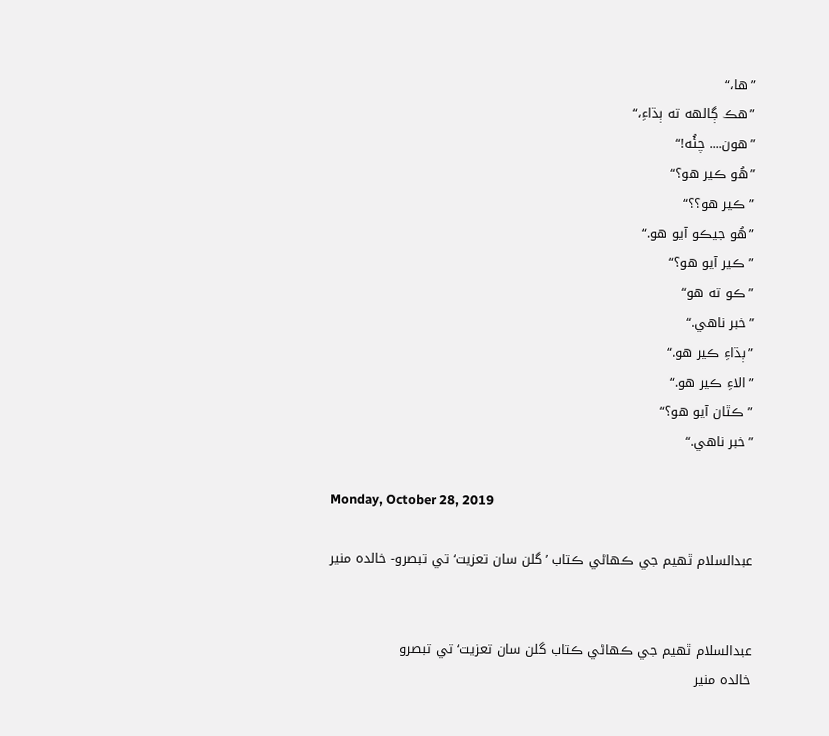”ها،“
”هڪ ڳالهه ته ٻڌاءِ،“
”هون.... چئُه!“
”هُو ڪير هو؟“
”ڪير هو؟؟“
”هُو جيڪو آيو هو.“
”ڪير آيو هو؟“
”ڪو ته هو“
”خبر ناهي.“
”ٻڌاءِ ڪير هو.“
”الاءِ ڪير هو.“
”ڪٿان آيو هو؟“
”خبر ناهي.“

Monday, October 28, 2019

عبدالسلام ٿهيم جي ڪھاڻي ڪتاب ’گلن سان تعزيت‘ تي تبصرو- خالدہ منير


عبدالسلام ٿهيم جي ڪھاڻي ڪتاب گلن سان تعزيت‘ تي تبصرو
خالدہ منير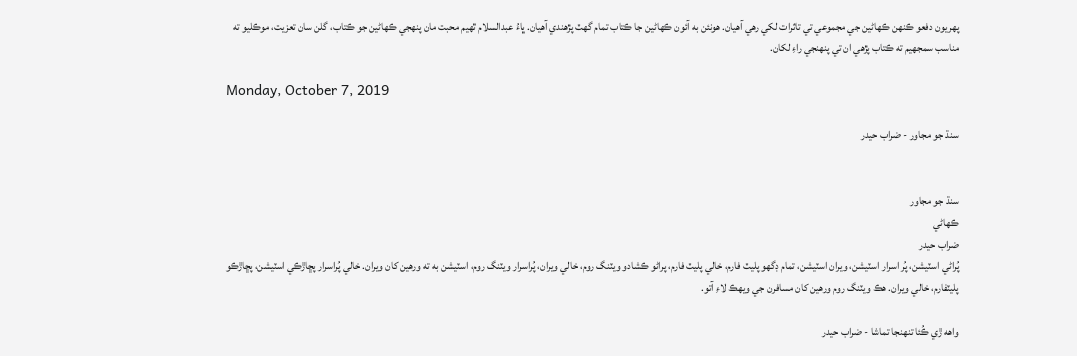پھريون دفعو ڪنهن ڪهاڻين جي مجموعي تي تاثرات لکي رهي آهيان. هونئن به آئون ڪهاڻين جا ڪتاب تمام گهٽ پڙهندي آهيان. ڀاءُ عبدالسلام ٿهيم محبت مان پنهجي ڪهاڻين جو ڪتاب، گلن سان تعزيت، موڪليو ته مناسب سمجهيم ته ڪتاب پڙهي ان تي پنهنجي راءِ لکان.

Monday, October 7, 2019

سنڌ جو مجاور - ضراب حيدر


سنڌ جو مجاور
ڪھاڻي
ضراب حيدر
پُراڻي اسٽيشن، پُر اسرار اسٽيشن، ويران اسٽيشن، تمام ڊگھو پليٽ فارم، خالي پليٽ فارم، پراڻو ڪشادو ويٽنگ روم، خالي ويران، پُراسرار ويٽنگ روم، اسٽيشن به ته ورهين کان ويران. خالي پُراسرار پڇاڙڪي اسٽيشن، پڇاڙڪو پليٽفارم، خالي ويران. هڪ ويٽنگ روم ورهين کان مسافرن جي ويھڪ لاءِ آتو.

واھه ڙي ڪُئا تنھنجا تماشا - ضراب حيدر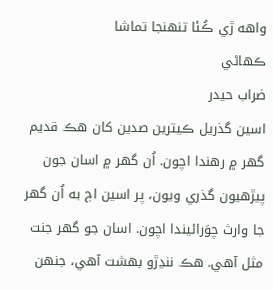واھه ڙي ڪُئا تنھنجا تماشا
ڪھاڻي
ضراب حيدر
اسين گذريل ڪيترين صدين کان ھڪ قديم گهر ۾ رھندا اچون. اُن گهر ۾ اسان جون پيڙھيون گذري ويون، پر اسين اڄ به اُن گهر جا وارث چوَرائيندا اچون. اسان جو گهر جنت مثل آھي. ھڪ ننڍڙو بھشت آھي، جنھن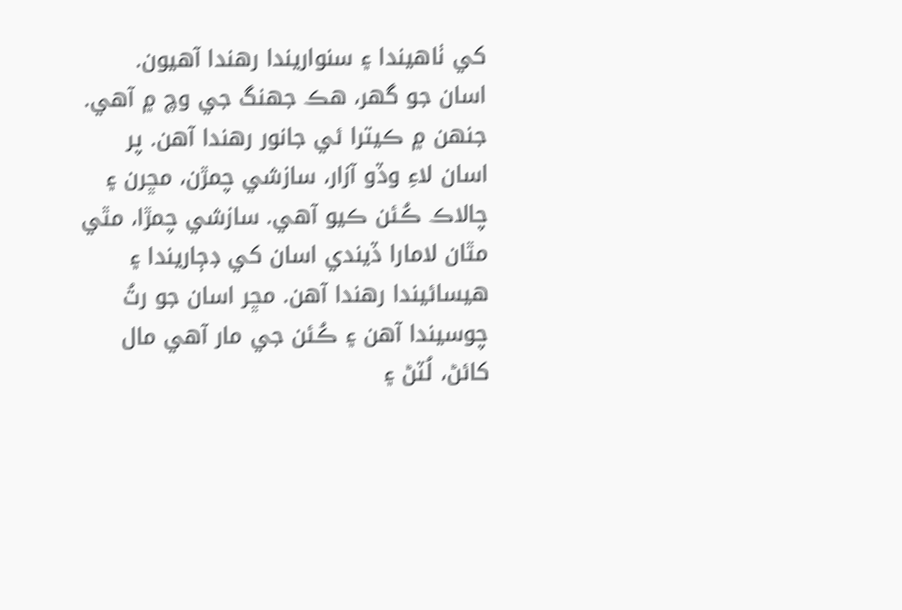کي ٺاھيندا ۽ سنواريندا رھندا آھيون.
اسان جو گهر، ھڪ جهنگ جي وچ ۾ آھي. جنھن ۾ ڪيترا ئي جانور رھندا آھن. پر اسان لاءِ وڏو آزار، سازشي چمڙن، مڇرن ۽ چالاڪ ڪُئن ڪيو آھي. سازشي چمڙا، مٿي مٿان لامارا ڏيندي اسان کي ڊڄاريندا ۽ ھيسائيندا رھندا آھن. مڇر اسان جو رتُ چوسيندا آھن ۽ ڪُئن جي مار آھي مال کائڻ، لُٽڻ ۽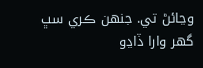وڃائڻ تي. جنهن ڪري سڀ گهر وارا ڏاڍو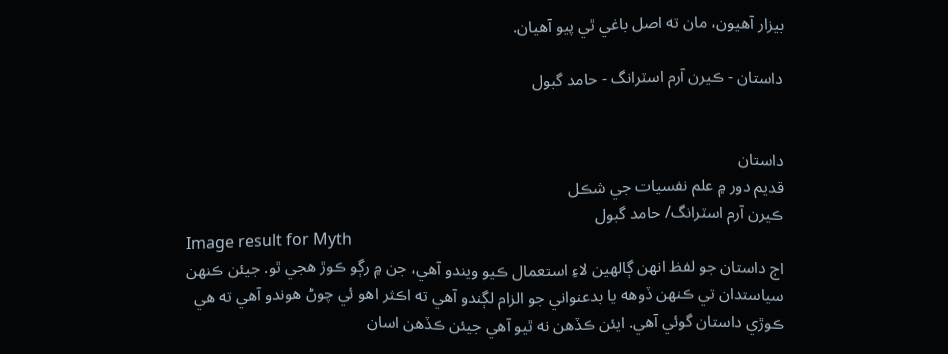بيزار آھيون، مان ته اصل باغي ٿي پيو آھيان.

داستان - ڪيرن آرم اسٽرانگ - حامد گبول


داستان
قديم دور ۾ علم نفسيات جي شڪل
ڪيرن آرم اسٽرانگ/ حامد گبول
Image result for Myth
اڄ داستان جو لفظ انهن ڳالهين لاءِ استعمال ڪيو ويندو آھي، جن ۾ رڳو ڪوڙ هجي ٿو. جيئن ڪنهن سياستدان تي ڪنهن ڏوهه يا بدعنواني جو الزام لڳندو آھي ته اڪثر اهو ئي چوڻ ھوندو آھي ته هي ڪوڙي داستان گوئي آھي. ايئن ڪڏھن نه ٿيو آھي جيئن ڪڏھن اسان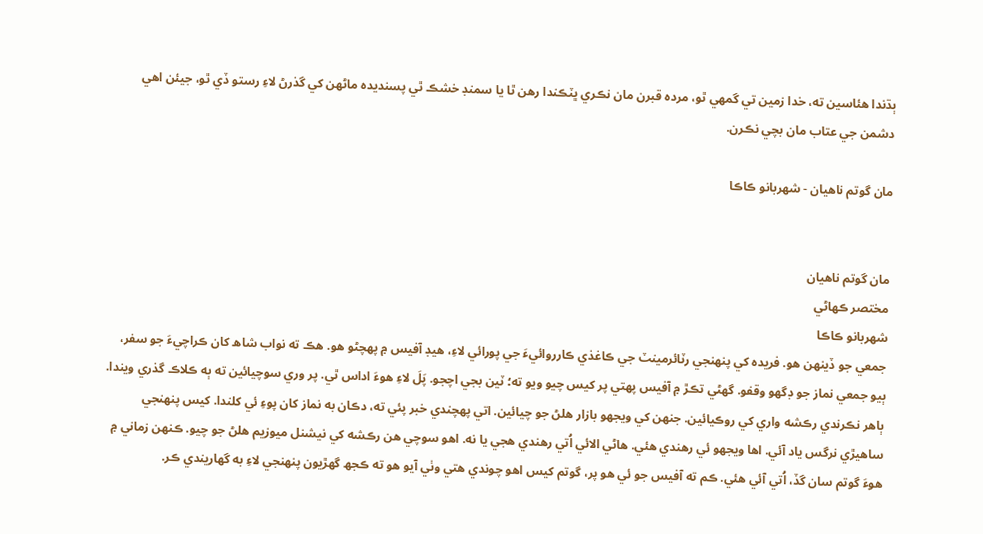ٻڌندا هئاسين ته، خدا زمين تي گمهي ٿو، مرده قبرن مان نڪري ڀٽڪندا رهن ٿا يا سمنڊ خشڪ ٿي پسنديده ماڻھن کي گذرڻ لاءِ رستو ڏي ٿو، جيئن اهي دشمن جي عتاب مان بچي نڪرن.

مان گوتم ناهيان - شھربانو ڪاڪا


مان گوتم ناهيان
مختصر ڪهاڻي
شھربانو ڪاڪا
جمعي جو ڏينهن هو. فريده کي پنهنجي رٽائرمينٽ جي ڪاغذي ڪارروائيءَ جي پورائي لاءِ، هيڊ آفيس ۾ پهچڻو هو. هڪ ته نواب شاھ کان ڪراچيءَ جو سفر، ٻيو جمعي نماز جو ڊگھو وقفو. گھڻي تڪڙ ۾ آفيس پهتي پر کيس چيو ويو ته؛ ٽين بجي اچجو. پَلَ لاءِ هوءَ اداس ٿي. پر وري سوچيائين ته ٻه ڪلاڪ گذري ويندا. ٻاهر نڪرندي رڪشه واري کي روڪيائين. جنهن کي ويجهو بازار هلڻ جو چيائين. اتي پهچندي خبر پئي ته، دڪان به نماز کان پوءِ ئي کلندا. کيس پنهنجي ساهيڙي نرگس ياد آئي. اها ويجهو ئي رهندي هئي. هاڻي الائي اُتي رهندي هجي يا نه. اهو سوچي هن رڪشه کي نيشنل ميوزيم هلڻ جو چيو. ڪنهن زماني ۾ هوءَ گوتم سان گڏ، اُتي آئي هئي. ڪم ته آفيس جو ئي هو پر، گوتم کيس اهو چوندي هتي وٺي آيو هو ته ڪجھ گھڙيون پنهنجي لاءِ به گھاريندي ڪر.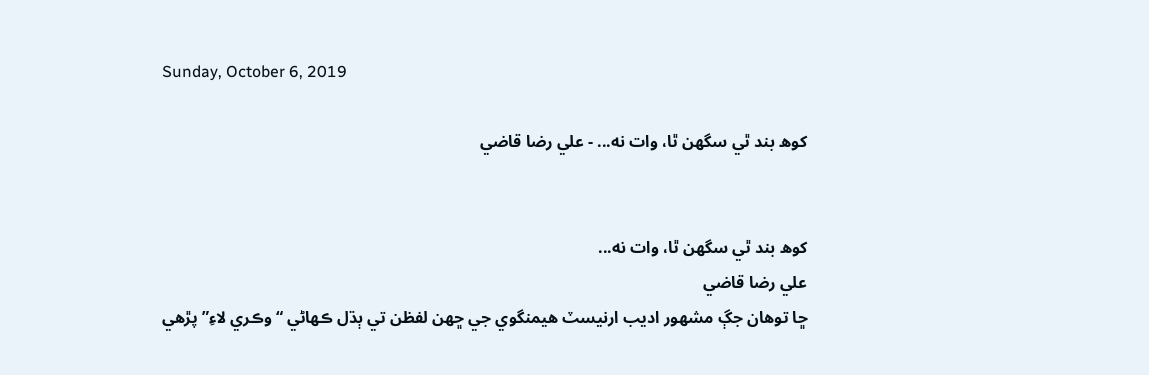Sunday, October 6, 2019

کوھ بند ٿي سگھن ٿا، وات نه... - علي رضا قاضي


کوھ بند ٿي سگھن ٿا، وات نه...
علي رضا قاضي
ڇا توهان جڳ مشهور اديب ارنيسٽ هيمنگوي جي ڇهن لفظن تي ٻڌل ڪهاڻي “وڪري لاءِ” پڙهي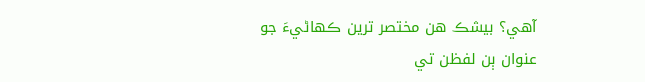آهي؟ بيشڪ هن مختصر ترين ڪهاڻيءَ جو عنوان ٻن لفظن تي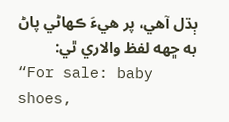ٻڌل آهي، پر هيءَ ڪهاڻي پاڻ به ڇهه لفظ والاري ٿي:
“For sale: baby shoes,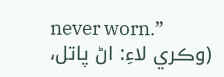never worn.”
(وڪري لاءِ: اڻ پاتل،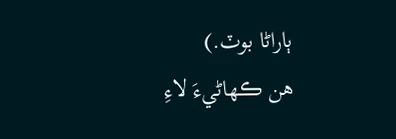ٻاراڻا بوٽ.)
هن ڪهاڻيءَ لاءِ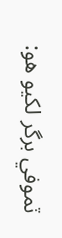ٽموفي برگر لکيو هو: